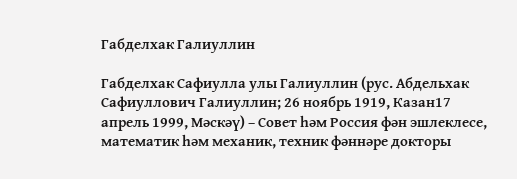Габделхак Галиуллин

Габделхак Сафиулла улы Галиуллин (рус. Абдельхак Сафиуллович Галиуллин; 26 ноябрь 1919, Казан17 апрель 1999, Мәскәү) – Совет һәм Россия фән эшлеклесе, математик һәм механик, техник фәннәре докторы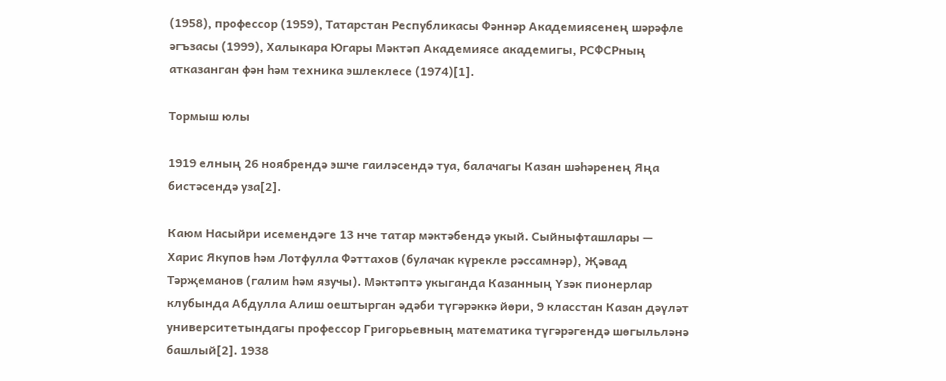(1958), профессор (1959), Татарстан Республикасы Фәннәр Академиясенең шәрәфле әгъзасы (1999), Халыкара Югары Мәктәп Академиясе академигы, РСФСРның атказанган фән һәм техника эшлеклесе (1974)[1].

Тормыш юлы

1919 елның 26 ноябрендә эшче гаиләсендә туа, балачагы Казан шәһәренең Яңа бистәсендә уза[2].

Каюм Насыйри исемендәге 13 нче татар мәктәбендә укый. Сыйныфташлары — Харис Якупов һәм Лотфулла Фәттахов (булачак күрекле рәссамнәр), Җәвад Тәрҗеманов (галим һәм язучы). Мәктәптә укыганда Казанның Үзәк пионерлар клубында Абдулла Алиш оештырган әдәби түгәрәккә йөри, 9 класстан Казан дәүләт университетындагы профессор Григорьевның математика түгәрәгендә шөгыльләнә башлый[2]. 1938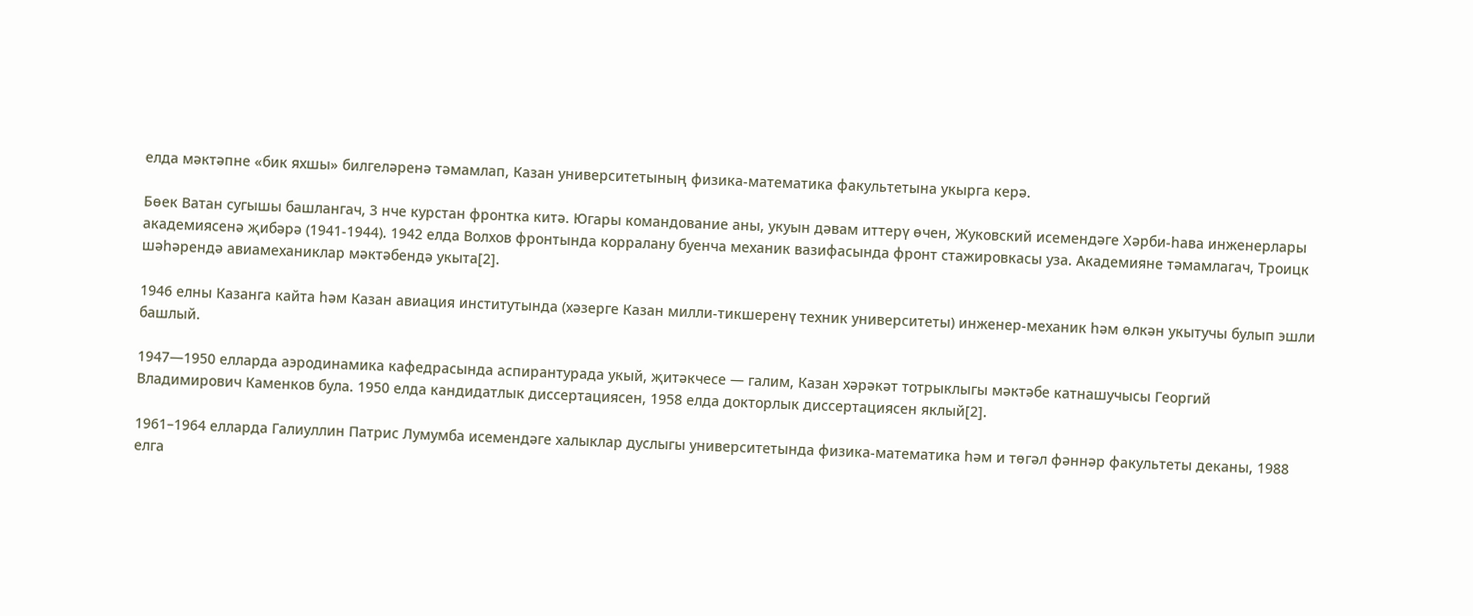елда мәктәпне «бик яхшы» билгеләренә тәмамлап, Казан университетының физика-математика факультетына укырга керә.

Бөек Ватан сугышы башлангач, 3 нче курстан фронтка китә. Югары командование аны, укуын дәвам иттерү өчен, Жуковский исемендәге Хәрби-һава инженерлары академиясенә җибәрә (1941-1944). 1942 елда Волхов фронтында корралану буенча механик вазифасында фронт стажировкасы уза. Академияне тәмамлагач, Троицк шәһәрендә авиамеханиклар мәктәбендә укыта[2].

1946 елны Казанга кайта һәм Казан авиация институтында (хәзерге Казан милли-тикшеренү техник университеты) инженер-механик һәм өлкән укытучы булып эшли башлый.

1947—1950 елларда аэродинамика кафедрасында аспирантурада укый, җитәкчесе — галим, Казан хәрәкәт тотрыклыгы мәктәбе катнашучысы Георгий Владимирович Каменков була. 1950 елда кандидатлык диссертациясен, 1958 елда докторлык диссертациясен яклый[2].

1961–1964 елларда Галиуллин Патрис Лумумба исемендәге халыклар дуслыгы университетында физика-математика һәм и төгәл фәннәр факультеты деканы, 1988 елга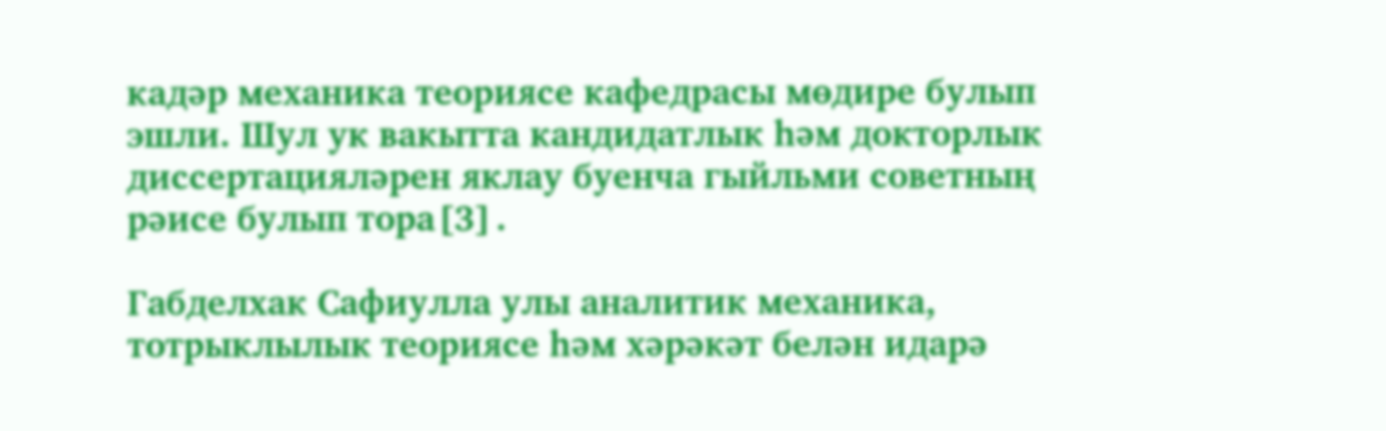кадәр механика теориясе кафедрасы мөдире булып эшли. Шул ук вакытта кандидатлык һәм докторлык диссертацияләрен яклау буенча гыйльми советның рәисе булып тора[3].

Габделхак Сафиулла улы аналитик механика, тотрыклылык теориясе һәм хәрәкәт белән идарә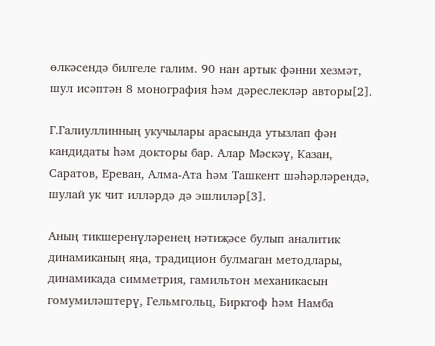өлкәсендә билгеле галим. 90 нан артык фәнни хезмәт, шул исәптән 8 монография һәм дәреслекләр авторы[2].

Г.Галиуллинның укучылары арасында утызлап фән кандидаты һәм докторы бар. Алар Мәскәү, Казан, Саратов, Ереван, Алма-Ата һәм Ташкент шәһәрләрендә, шулай ук чит илләрдә дә эшлиләр[3].

Аның тикшеренүләренең нәтиҗәсе булып аналитик динамиканың яңа, традицион булмаган методлары, динамикада симметрия, гамильтон механикасын гомумиләштерү, Гельмгольц, Биркгоф һәм Намба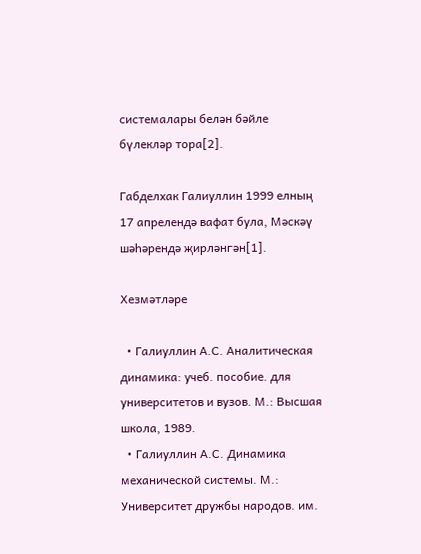системалары белән бәйле бүлекләр тора[2].

Габделхак Галиуллин 1999 елның 17 апрелендә вафат була, Мәскәү шәһәрендә җирләнгән[1].

Хезмәтләре

  • Галиуллин А.С. Аналитическая динамика: учеб. пособие. для университетов и вузов. М.: Высшая школа, 1989.
  • Галиуллин А.С. Динамика механической системы. М.: Университет дружбы народов. им.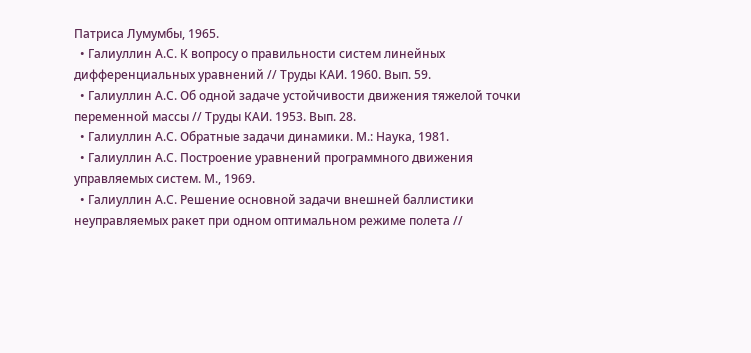Патриса Лумумбы, 1965.
  • Галиуллин А.С. К вопросу о правильности систем линейных дифференциальных уравнений // Труды КАИ. 1960. Вып. 59.
  • Галиуллин А.С. Об одной задаче устойчивости движения тяжелой точки переменной массы // Труды КАИ. 1953. Вып. 28.
  • Галиуллин А.С. Обратные задачи динамики. М.: Наука, 1981.
  • Галиуллин А.С. Построение уравнений программного движения управляемых систем. М., 1969.
  • Галиуллин А.С. Решение основной задачи внешней баллистики неуправляемых ракет при одном оптимальном режиме полета //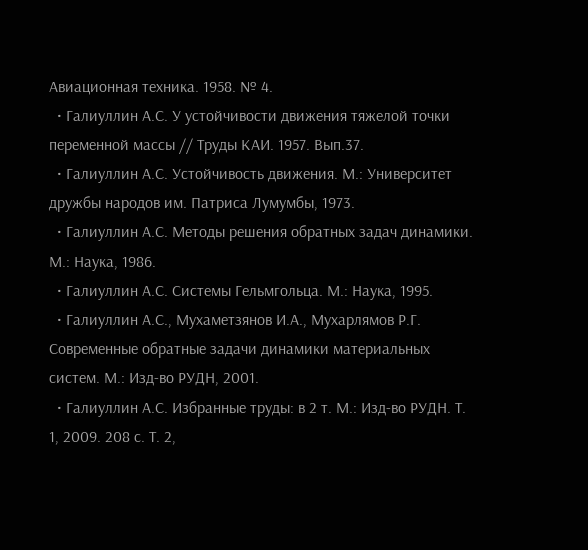Авиационная техника. 1958. № 4.
  • Галиуллин А.С. У устойчивости движения тяжелой точки переменной массы // Труды КАИ. 1957. Вып.37.
  • Галиуллин А.С. Устойчивость движения. М.: Университет дружбы народов им. Патриса Лумумбы, 1973.
  • Галиуллин А.С. Методы решения обратных задач динамики. М.: Наука, 1986.
  • Галиуллин А.С. Системы Гельмгольца. М.: Наука, 1995.
  • Галиуллин А.С., Мухаметзянов И.А., Мухарлямов Р.Г. Современные обратные задачи динамики материальных систем. М.: Изд-во РУДН, 2001.
  • Галиуллин А.С. Избранные труды: в 2 т. М.: Изд-во РУДН. Т. 1, 2009. 208 с. Т. 2,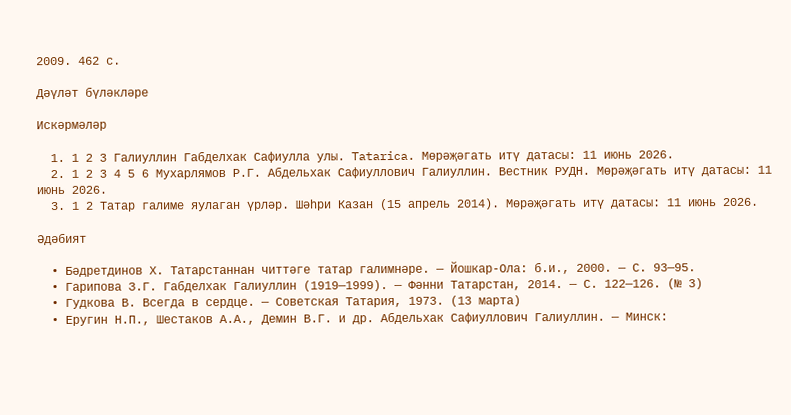2009. 462 с.

Дәүләт бүләкләре

Искәрмәләр

  1. 1 2 3 Галиуллин Габделхак Сафиулла улы. Tatarica. Мөрәҗәгать итү датасы: 11 июнь 2026.
  2. 1 2 3 4 5 6 Мухарлямов Р.Г. Абдельхак Сафиуллович Галиуллин. Вестник РУДН. Мөрәҗәгать итү датасы: 11 июнь 2026.
  3. 1 2 Татар галиме яулаган үрләр. Шәһри Казан (15 апрель 2014). Мөрәҗәгать итү датасы: 11 июнь 2026.

Әдәбият

  • Бәдретдинов Х. Татарстаннан читтәге татар галимнәре. — Йошкар-Ола: б.и., 2000. — С. 93—95.
  • Гарипова З.Г. Габделхак Галиуллин (1919—1999). — Фәнни Татарстан, 2014. — С. 122—126. (№ 3)
  • Гудкова В. Всегда в сердце. — Советская Татария, 1973. (13 марта)
  • Еругин Н.П., Шестаков А.А., Демин В.Г. и др. Абдельхак Сафиуллович Галиуллин. — Минск: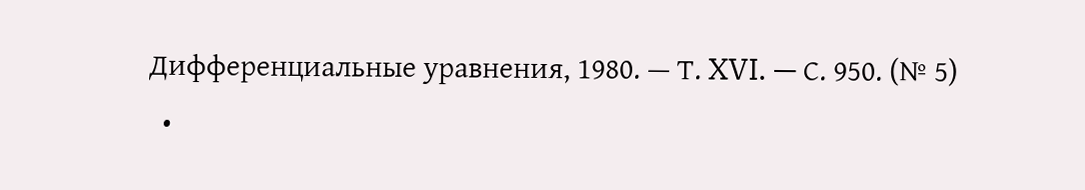Дифференциальные уравнения, 1980. — Т. XVI. — С. 950. (№ 5)
  •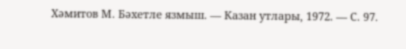Хәмитов М. Бәхетле язмыш. — Казан утлары, 1972. — С. 97.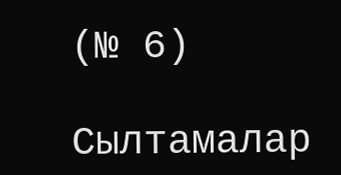(№ 6)

Сылтамалар